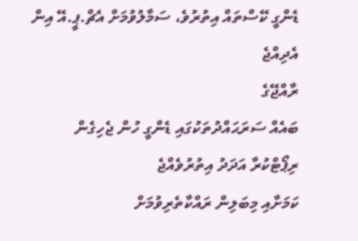ޑެންގީ ކޭސްތައް އިތުރުވެ، ސަމާލުވުމަށް އެޗް.ޕީ.އޭ އިން އެދިއްޖެ
ރާއްޖޭގެ
ބައެއް ސަރަޙައްދުތަކުގައި ޑެންގީ ހުން ޖެހިގެން ރިޕޯޓްކުރާ އަދަދު އިތުރުވެއްޖެ
ކަމަށާއި މިބަލިން ރައްކާތެރިވުމަށް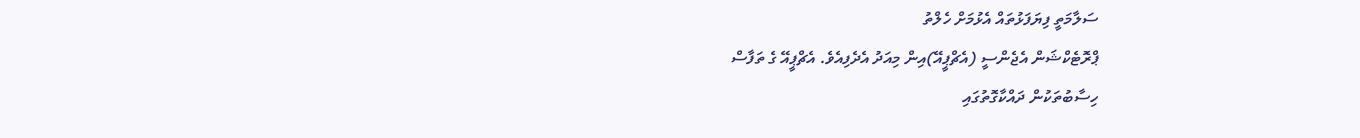ސަލާމަތީ ފިޔަފަޅުތައް އެޅުމަށް ހެލްތު
ޕްރޮޓެކްޝަން އެޖެންސީ (އެޗްޕީއޭ)އިން މިއަދު އެދެފިއެވެ. އެޗްޕީއޭ ގެ ތަފާސް
ހިސާބުތަކުން ދައްކާގޮތުގައި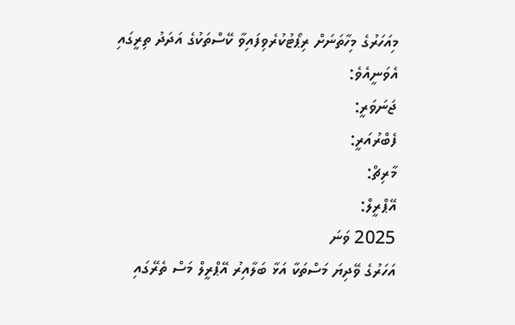މިއަހަރުގެ މިހާތަނަށް ރިޕޯޓުކުރެވިފައިވާ ކޭސްތަކުގެ އަދަދު ތިރީގައި އެވަނީއެވެ:
ޖަނަވަރީ:
ފެބްރުއަރީ:
މާރިޗް:
އޭޕްރީލް:
2025 ވަނަ
އަހަރުގެ ވޭދިޔަ މަސްތަކާ އަޅާ ބަލާއިރު އޭޕްރީލް މަސް ތެރޭގައި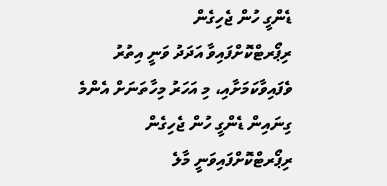ޑެންގީ ހުން ޖެހިގެން
ރިޕޯރޓްކޮށްފައިވާ އަދަދު ވަނީ އިތުރު ވެފައިވާކަމަށާއި، މި އަހަރު މިހާތަނަށް އެންމެ
ގިނައިން ޑެންގީ ހުން ޖެހިގެން ރިޕޯރޓްކޮށްފައިވަނީ މާލެ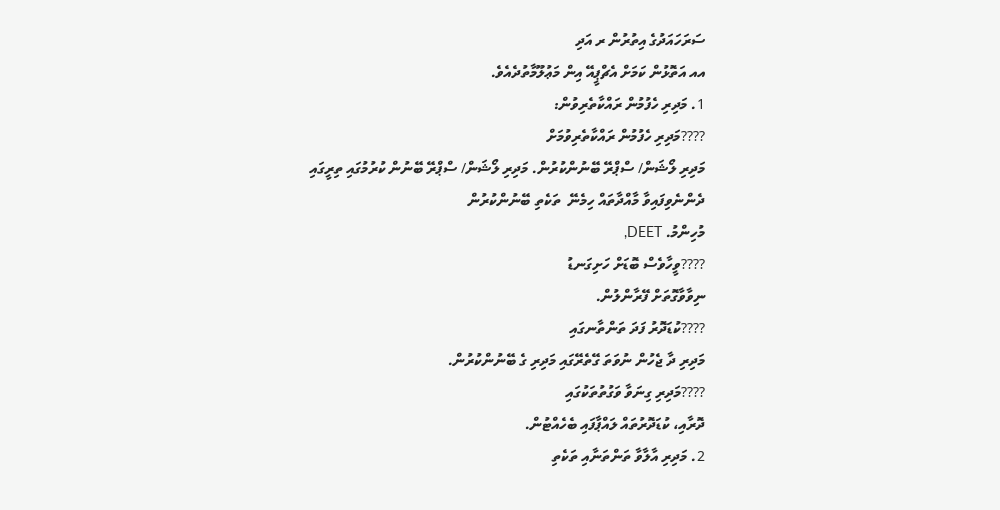ސަރަހައަދުގެ އިތުރުން ރ އަދި
އއ އަތޮޅުން ކަމަށް އެޗްޕީއޭ އިން މަޢުލޫމާތުދެއެވެ.
1. މަދިރި ހެފުމުން ރައްކާތެރިވުން:
????މަދިރި ހެފުމުން ރައްކާތެރިވުމަށް
މަދިރި ލޯޝަން/ ސްޕްރޭ ބޭނުންކުރުން. މަދިރި ލޯޝަން/ ސްޕްރޭ ބޭނުން ކުރުމުގައި ތިރީގައި
ދެންނެވިފައިވާ މާއްދާތައް ހިމެނޭ  ތަކެތި ބޭނުންކުރުން
މުހިންމު. DEET,
????ވީހާވެސް ބޮޑަށް ހަށިގަނޑު
ނިވާވާގޮތަށް ފޭރާންލުން.
????ކުޑަދޮރު ފަދަ ތަންތާނގައި
މަދިރި ދާ ޖެހުން ނުވަތަ ގޭތެރޭގައި މަދިރި ގެ ބޭނުންކުރުން.
????މަދިރި ގިނަވާ ވަގުތުތަކުގައި
ދޮރާއި، ކުޑަދޮރުތައް ލައްޕާފައި ބެހެއްޓުން.
2. މަދިރި އާލާވާ ތަންތަނާއި ތަކެތި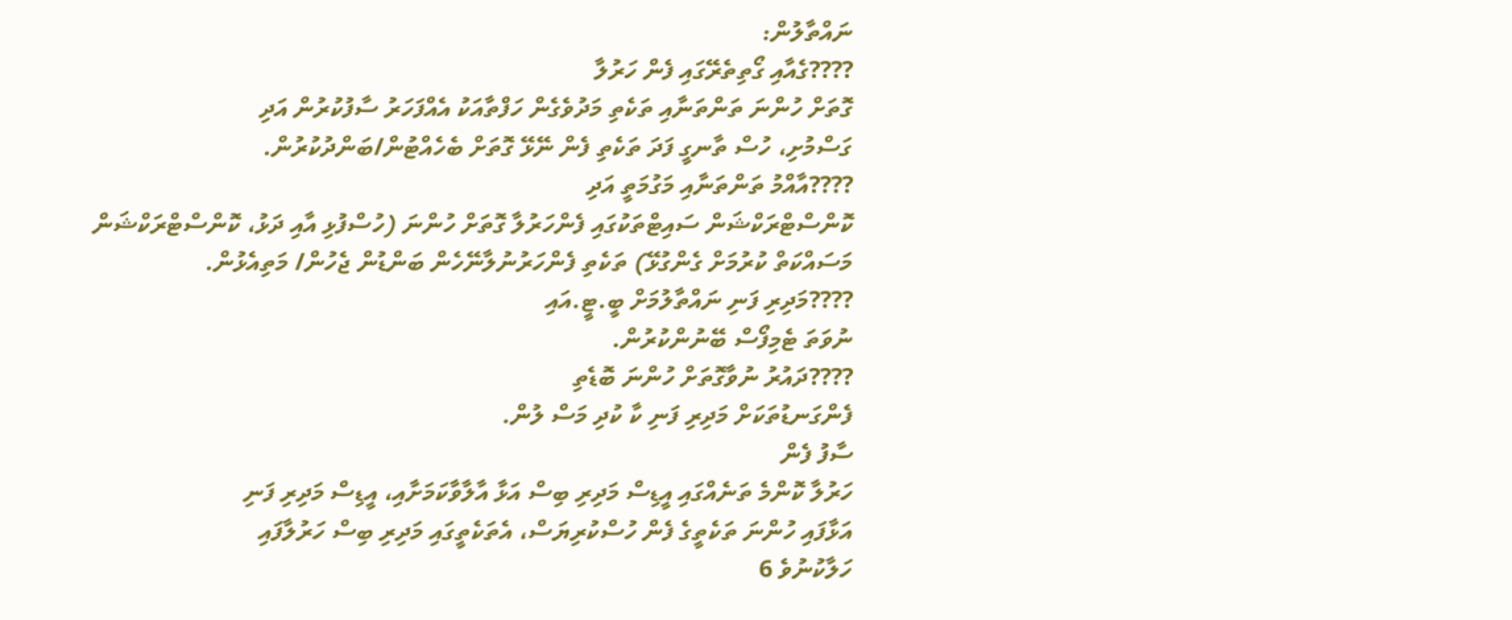ނައްތާލުން:
????ގެއާއި ގޯތިތެރޭގައި ފެން ހަރުލާ
ގޮތަށް ހުންނަ ތަންތަނާއި ތަކެތި މަދުވެގެން ހަފްތާއަކު އެއްފަހަރު ސާފުކުރުން އަދި
ގަސްމުށި، ހުސް ތާނގީ ފަދަ ތަކެތި ފެން ނޭޅޭ ގޮތަށް ބެހެއްޓުން/ބަންދުކުރުން.
????އާއްމު ތަންތަނާއި މަގުމަތީ އަދި
ކޮންސްޓްރަކްޝަން ސައިޓްތަކުގައި ފެންހަރުލާ ގޮތަށް ހުންނަ (ހުސްފުޅި އާއި ދަޅު، ކޮންސްޓްރަކްޝަން
މަސައްކަތް ކުރުމަށް ގެންގުޅޭ) ތަކެތި ފެންހަރުނުލާނޭހެން ބަންޑުން ޖެހުން/ މަތިއެޅުން.
????މަދިރި ފަނި ނައްތާލުމަށް ބީ.ޓީ.އައި
ނުވަތަ ޓެމިފޯސް ބޭނުންކުރުން.
????ދައުރު ނުވާގޮތަށް ހުންނަ ބޮޑެތި
ފެންގަނޑުތަކަށް މަދިރި ފަނި ކާ ކުދި މަސް ލުން.
ސާފު ފެން
ހަރުލާ ކޮންމެ ތަނެއްގައި އީޑިސް މަދިރި ބިސް އަޅާ އާލާވާކަމަށާއި، އީޑިސް މަދިރި ފަނި
އަޅާފައި ހުންނަ ތަކެތީގެ ފެން ހުސްކުރިޔަސް، އެތަކެތީގައި މަދިރި ބިސް ހަރުލާފައި
ހަލާކުނުވެ 6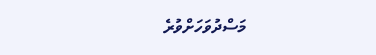މަސްދުވަހަށްވުރެ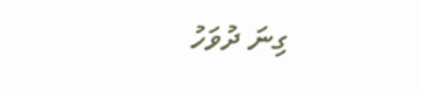ގިނަ ދުވަހު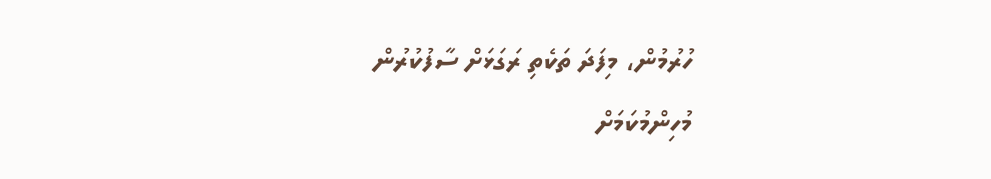ހުރުމުން، މިފަދަ ތަކެތި ރަގަޅަށް ސާފުކުރުން
މުހިންމުކަމަށް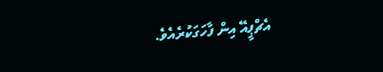އެޗްޕީއޭ އިން ފާހަގަކުރެއެވެ.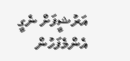އަރުޝީފަށް ނެގީ
އެންމެފަހުން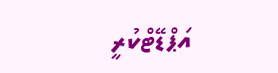އަޕްޑޭޓްކުރީ